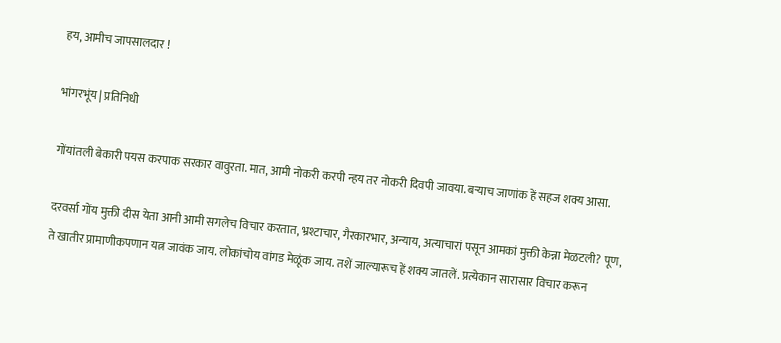हय, आमीच जापसालदार !

भांगरभूंय | प्रतिनिधी

गोंयांतली बेकारी पयस करपाक सरकार वावुरता. मात, आमी नोकरी करपी न्हय तर नोकरी दिवपी जावया. बऱ्याच जाणांक हें सहज शक्य आसा.

दरवर्सा गोंय मुक्ती दीस येता आनी आमी सगलेच विचार करतात, भ्रश्टाचार, गैरकारभार, अन्याय, अत्याचारां पसून आमकां मुक्ती केन्ना मेळटली? पूण, ते खातीर प्रामाणीकपणान यत्न जावंक जाय. लोकांचोय वांगड मेळूंक जाय. तशें जाल्यारूच हें शक्य जातलें. प्रत्येकान सारासार विचार करून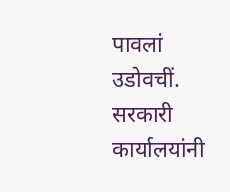पावलां उडोवचीं. सरकारी कार्यालयांनी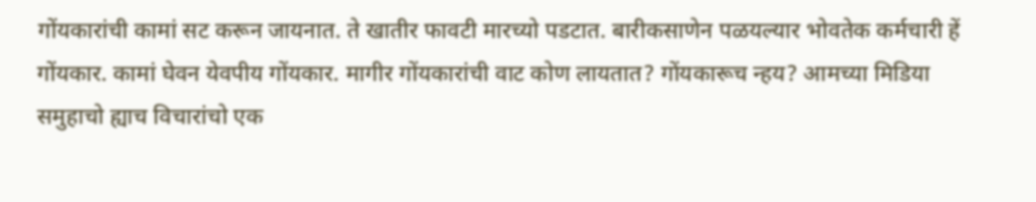गोंयकारांची कामां सट करून जायनात. ते खातीर फावटी मारच्यो पडटात. बारीकसाणेन पळयल्यार भोवतेक कर्मचारी हें गोंयकार. कामां घेवन येवपीय गोंयकार. मागीर गोंयकारांची वाट कोण लायतात? गोंयकारूच न्हय? आमच्या मिडिया समुहाचो ह्याच विचारांचो एक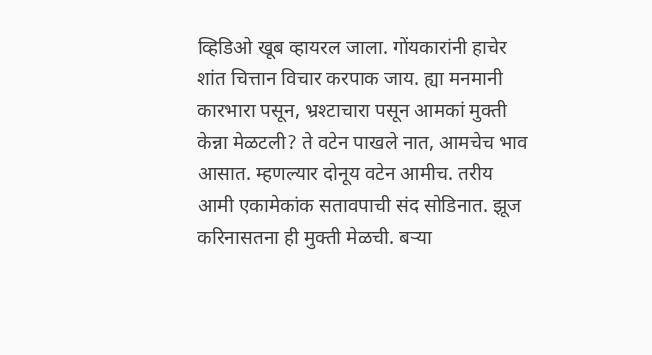व्हिडिओ खूब व्हायरल जाला. गोंयकारांनी हाचेर शांत चित्तान विचार करपाक जाय. ह्या मनमानी कारभारा पसून, भ्रश्टाचारा पसून आमकां मुक्ती केन्ना मेळटली? ते वटेन पाखले नात, आमचेच भाव आसात. म्हणल्यार दोनूय वटेन आमीच. तरीय आमी एकामेकांक सतावपाची संद सोडिनात. झूज करिनासतना ही मुक्ती मेळची. बऱ्या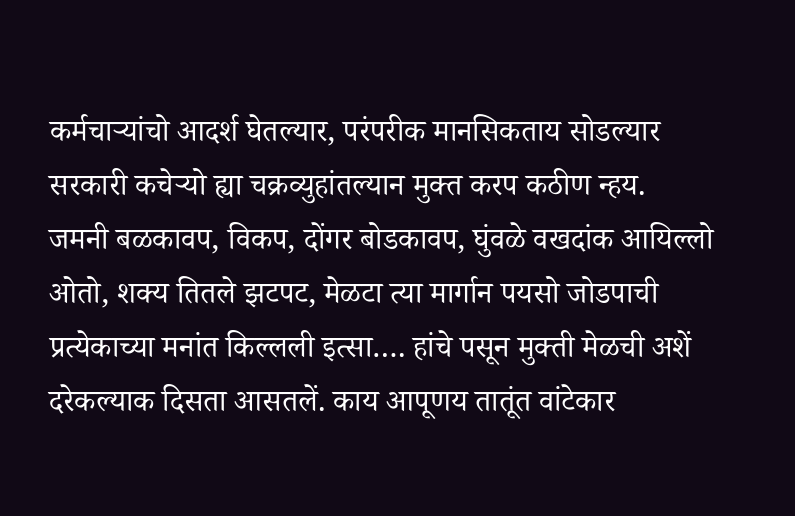कर्मचाऱ्यांचो आदर्श घेतल्यार, परंपरीक मानसिकताय सोडल्यार सरकारी कचेऱ्यो ह्या चक्रव्युहांतल्यान मुक्त करप कठीण न्हय.
जमनी बळकावप, विकप, दोंगर बोडकावप, घुंवळे वखदांक आयिल्लो ओतो, शक्य तितले झटपट, मेळटा त्या मार्गान पयसो जोडपाची प्रत्येकाच्या मनांत किल्लली इत्सा…. हांचे पसून मुक्ती मेळची अशें दरेकल्याक दिसता आसतलें. काय आपूणय तातूंत वांटेकार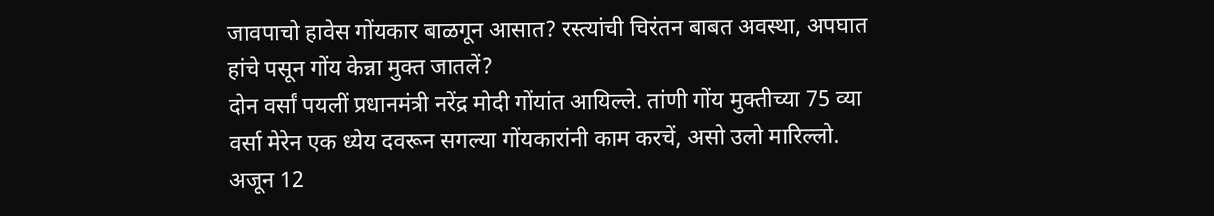जावपाचो हावेस गोंयकार बाळगून आसात? रस्त्यांची चिरंतन बाबत अवस्था, अपघात हांचे पसून गोंय केन्ना मुक्त जातलें?
दोन वर्सां पयलीं प्रधानमंत्री नरेंद्र मोदी गोंयांत आयिल्ले. तांणी गोंय मुक्तीच्या 75 व्या वर्सा मेरेन एक ध्येय दवरून सगल्या गोंयकारांनी काम करचें, असो उलो मारिल्लो. अजून 12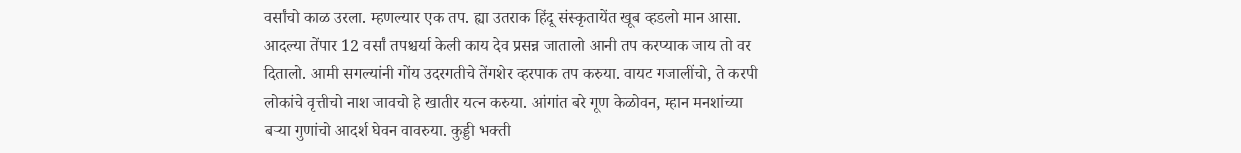वर्सांचो काळ उरला. म्हणल्यार एक तप. ह्या उतराक हिंदू संस्कृतायेंत खूब व्हडलो मान आसा. आदल्या तेंपार 12 वर्सां तपश्चर्या केली काय देव प्रसन्न जातालो आनी तप करप्याक जाय तो वर दितालो. आमी सगल्यांनी गोंय उदरगतीचे तेंगशेर व्हरपाक तप करुया. वायट गजालींचो, ते करपी लोकांचे वृत्तीचो नाश जावचो हे खातीर यत्न करुया. आंगांत बरे गूण केळोवन, म्हान मनशांच्या बऱ्या गुणांचो आदर्श घेवन वावरुया. कुड्डी भक्ती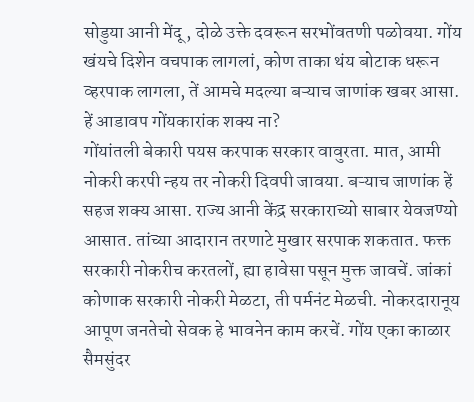सोडुया आनी मेंदू, दोळे उक्ते दवरून सरभोंवतणी पळोवया. गोंय खंयचे दिशेन वचपाक लागलां, कोण ताका थंय बोटाक धरून व्हरपाक लागला, तें आमचे मदल्या बऱ्याच जाणांक खबर आसा. हें आडावप गोंयकारांक शक्य ना?
गोंयांतली बेकारी पयस करपाक सरकार वावुरता. मात, आमी नोकरी करपी न्हय तर नोकरी दिवपी जावया. बऱ्याच जाणांक हें सहज शक्य आसा. राज्य आनी केंद्र सरकाराच्यो साबार येवजण्यो आसात. तांच्या आदारान तरणाटे मुखार सरपाक शकतात. फक्त सरकारी नोकरीच करतलों, ह्या हावेसा पसून मुक्त जावचें. जांकां कोणाक सरकारी नोकरी मेळटा, ती पर्मनंट मेळची. नोकरदारानूय आपूण जनतेचो सेवक हे भावनेन काम करचें. गोंय एका काळार सैमसुंदर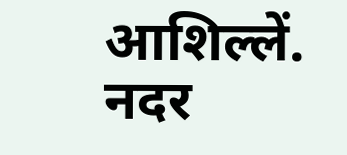आशिल्लें. नदर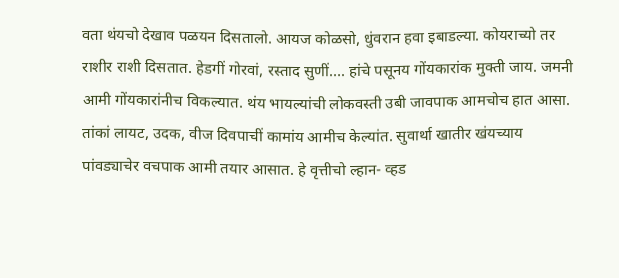वता थंयचो देखाव पळयन दिसतालो. आयज कोळसो, धुंवरान हवा इबाडल्या. कोयराच्यो तर राशीर राशी दिसतात. हेडगीं गोरवां, रस्ताद सुणीं…. हांचे पसूनय गोंयकारांक मुक्ती जाय. जमनी आमी गोंयकारांनीच विकल्यात. थंय भायल्यांची लोकवस्ती उबी जावपाक आमचोच हात आसा. तांकां लायट, उदक, वीज दिवपाचीं कामांय आमीच केल्यांत. सुवार्था खातीर खंयच्याय पांवड्याचेर वचपाक आमी तयार आसात. हे वृत्तीचो ल्हान- व्हड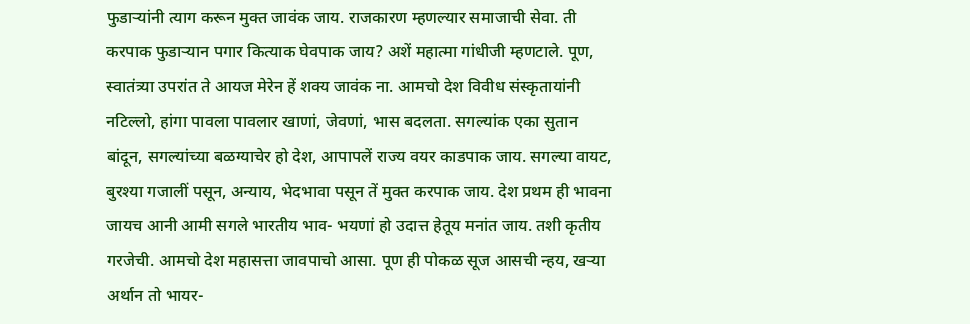फुडाऱ्यांनी त्याग करून मुक्त जावंक जाय. राजकारण म्हणल्यार समाजाची सेवा. ती करपाक फुडाऱ्यान पगार कित्याक घेवपाक जाय? अशें महात्मा गांधीजी म्हणटाले. पूण, स्वातंत्र्या उपरांत ते आयज मेरेन हें शक्य जावंक ना. आमचो देश विवीध संस्कृतायांनी नटिल्लो, हांगा पावला पावलार खाणां, जेवणां, भास बदलता. सगल्यांक एका सुतान बांदून, सगल्यांच्या बळग्याचेर हो देश, आपापलें राज्य वयर काडपाक जाय. सगल्या वायट, बुरश्या गजालीं पसून, अन्याय, भेदभावा पसून तें मुक्त करपाक जाय. देश प्रथम ही भावना जायच आनी आमी सगले भारतीय भाव- भयणां हो उदात्त हेतूय मनांत जाय. तशी कृतीय गरजेची. आमचो देश महासत्ता जावपाचो आसा. पूण ही पोकळ सूज आसची न्हय, खऱ्या अर्थान तो भायर-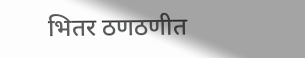भितर ठणठणीत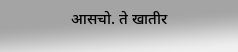आसचो. ते खातीर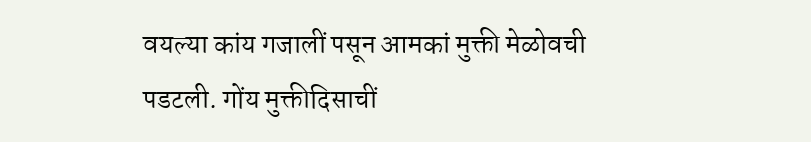वयल्या कांय गजालीं पसून आमकां मुक्ती मेळोवची पडटली. गोंय मुक्तीदिसाचीं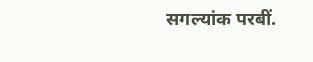सगल्यांक परबीं.